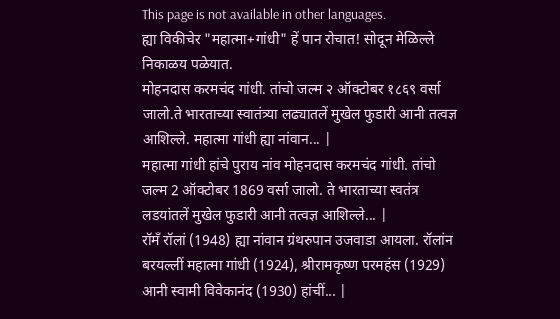This page is not available in other languages.
ह्या विकीचेर "महात्मा+गांधी" हें पान रोचात! सोदून मेळिल्ले निकाळय पळेयात.
मोहनदास करमचंद गांधी. तांचो जल्म २ ऑक्टोबर १८६९ वर्सा जालो.ते भारताच्या स्वातंत्र्या लढ्यातलें मुखेल फुडारी आनी तत्वज्ञ आशिल्ले. महात्मा गांधी ह्या नांवान... |
महात्मा गांधी हांचे पुराय नांव मोहनदास करमचंद गांधी. तांचो जल्म 2 ऑक्टोबर 1869 वर्सा जालो. ते भारताच्या स्वतंत्र लडयांतलें मुखेल फुडारी आनी तत्वज्ञ आशिल्ले... |
रॉमँ रॉलां (1948) ह्या नांवान ग्रंथरुपान उजवाडा आयला. रॉलांन बरयल्लीं महात्मा गांधी (1924), श्रीरामकृष्ण परमहंस (1929) आनी स्वामी विवेकानंद (1930) हांचीं... |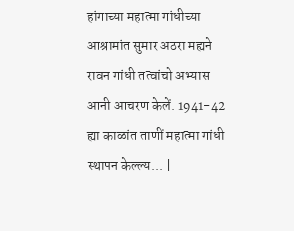हांगाच्या महात्मा गांधीच्या आश्रामांत सुमार अठरा मह्यने रावन गांधी तत्वांचो अभ्यास आनी आचरण केलें. 1941-42 ह्या काळांत ताणीं महात्मा गांधी स्थापन केल्ल्य... |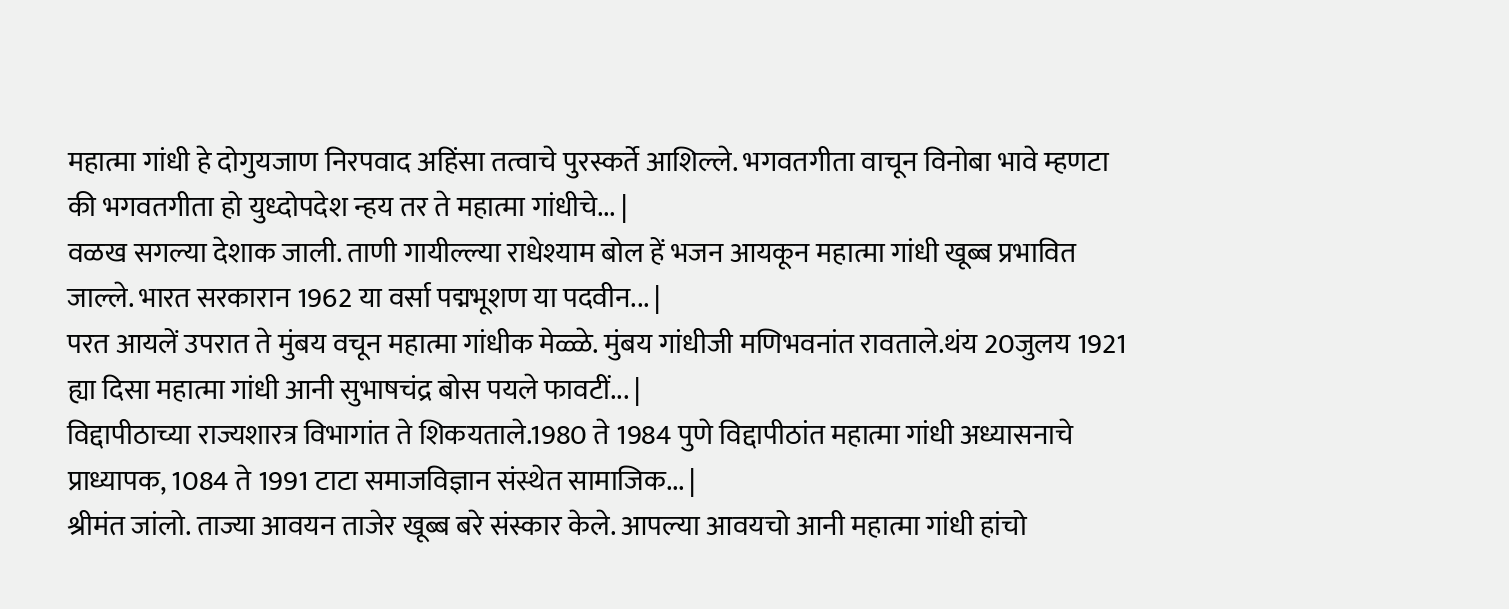महात्मा गांधी हे दोगुयजाण निरपवाद अहिंसा तत्वाचे पुरस्कर्ते आशिल्ले. भगवतगीता वाचून विनोबा भावे म्हणटा की भगवतगीता हो युध्दोपदेश न्हय तर ते महात्मा गांधीचे... |
वळख सगल्या देशाक जाली. ताणी गायील्ल्या राधेश्याम बोल हें भजन आयकून महात्मा गांधी खूब्ब प्रभावित जाल्ले. भारत सरकारान 1962 या वर्सा पद्मभूशण या पदवीन... |
परत आयलें उपरात ते मुंबय वचून महात्मा गांधीक मेळ्ळे. मुंबय गांधीजी मणिभवनांत रावताले.थंय 20जुलय 1921 ह्या दिसा महात्मा गांधी आनी सुभाषचंद्र बोस पयले फावटीं... |
विद्दापीठाच्या राज्यशारत्र विभागांत ते शिकयताले.1980 ते 1984 पुणे विद्दापीठांत महात्मा गांधी अध्यासनाचे प्राध्यापक, 1084 ते 1991 टाटा समाजविज्ञान संस्थेत सामाजिक... |
श्रीमंत जांलो. ताज्या आवयन ताजेर खूब्ब बरे संस्कार केले. आपल्या आवयचो आनी महात्मा गांधी हांचो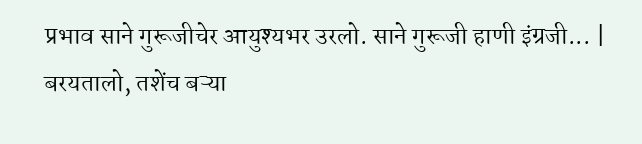प्रभाव साने गुरूजीचेर आयुश्यभर उरलो. साने गुरूजी हाणी इंग्रजी... |
बरयतालो, तशेंच बऱ्या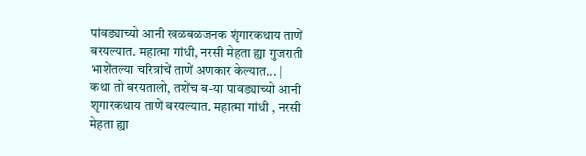पांवड्याच्यो आनी खळबळजनक शृंगारकथाय ताणें बरयल्यात. महात्मा गांधी, नरसी मेहता ह्या गुजराती भाशेंतल्या चरित्रांचें ताणें अणकार केल्यात... |
कथा तो बरयतालो, तशेंच ब-या पावड्याच्यो आनी शृगारकथाय ताणें बरयल्यात. महात्मा गांधी , नरसी मेहता ह्या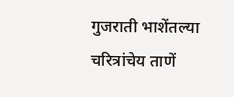गुजराती भाशेंतल्या चरित्रांचेय ताणें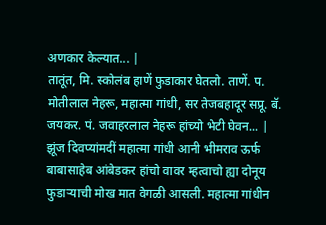अणकार केल्यात... |
तातूंत, मि. स्कोलंब हाणें फुडाकार घेतलो. ताणें. प. मोतीलाल नेहरू, महात्मा गांधी, सर तेजबहादूर सप्रू. बॅ. जयकर. पं. जवाहरलाल नेहरू हांच्यो भेटी घेवन... |
झूंज दिवप्यांमदीं महात्मा गांधी आनी भीमराव ऊर्फ बाबासाहेब आंबेडकर हांचो वावर म्हत्वाचो ह्या दोनूय फुडाऱ्याची मोख मात वेगळी आसली. महात्मा गांधीन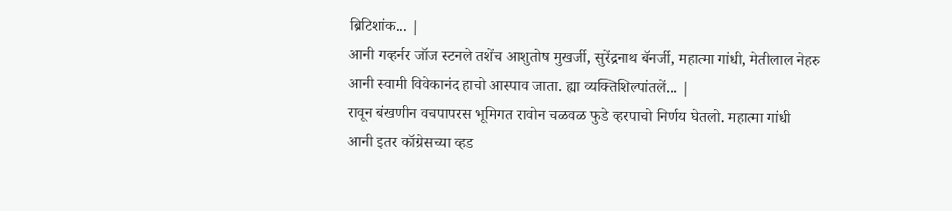ब्रिटिशांक... |
आनी गव्हर्नर जॉज स्टनले तशेंच आशुतोष मुखर्जी, सुरेंद्रनाथ बॅनर्जी, महात्मा गांधी, मेतीलाल नेहरु आनी स्वामी विवेकानंद हाचो आस्पाव जाता. ह्या व्यक्तिशिल्पांतलें... |
रावून बंखणीन वचपापरस भूमिगत रावोन चळवळ फुडे व्हरपाचो निर्णय घेतलो. महात्मा गांधी आनी इतर कॉग्रेसच्या व्हड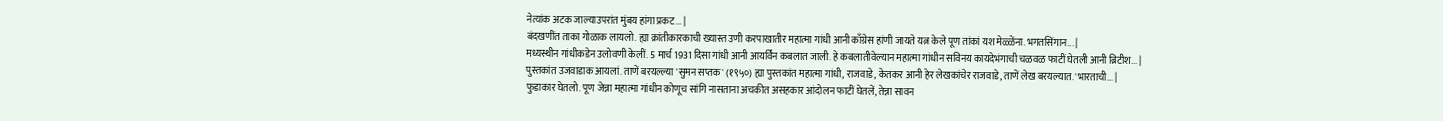नेत्यांक अटक जाल्याउपरांत मुंबय हांगा प्रकट... |
बंदखणींत ताका गोळाक लायलो. ह्या क्रांतीकारकाची ख्यास्त उणी करपाखातीर महात्मा गांधी आनी काँग्रेस हांणी जायते यत्न केले पूण तांकां यश मेळ्ळेंना. भगतसिंगान... |
मध्यस्थीन गांधीकडेन उलोवणी केलीं. 5 मार्च 1931 दिसा गांधी आनी आयर्विन कबलात जाली. हे कबलातीवेल्यान महात्मा गांधीन सविनय कायदेभंगाची चळवळ फाटीं घेतली आनी ब्रिटीश... |
पुस्तकांत उजवाडाक आयलां. ताणें बरयल्ल्या 'सुमन सप्तक' (१९५०) ह्या पुस्तकांत महात्मा गांधी, राजवाडे, केतकर आनी हेर लेखकांचेर राजवाडे, ताणें लेख बरयल्यात. 'भारताची... |
फुडाकार घेतलो. पूण जेन्ना महात्मा गांधीन कोणूच सांगि नासताना अचकीत असहकार आंदोलन फाटीं घेतलें, तेन्ना सावन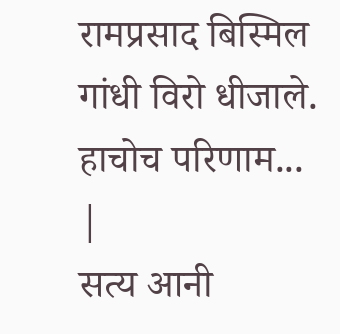रामप्रसाद बिस्मिल गांधी विरो धीजाले. हाचोच परिणाम... |
सत्य आनी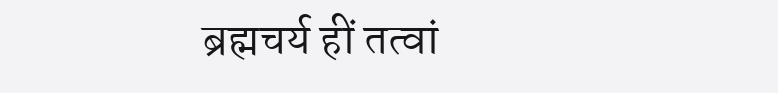ब्रह्मचर्य हीं तत्वां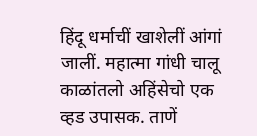हिंदू धर्माचीं खाशेलीं आंगां जालीं. महात्मा गांधी चालू काळांतलो अहिंसेचो एक व्हड उपासक. ताणें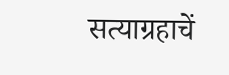सत्याग्रहाचें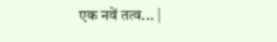एक नवें तत्व... |